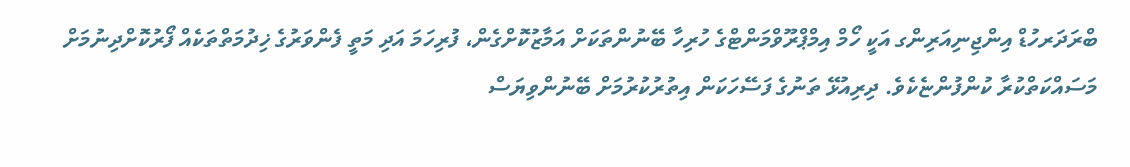ބްރަދަރހުޑް އިންޖިނިއަރިންގ އަކީ ހޯމް އިމްޕްރޫވްމަންޓްގެ ހުރިހާ ބޭނުންތަކަށް އަމާޒުކޮށްގެން، ފުރިހަމަ އަދި މަތީ ފެންވަރުގެ ޚިދުމަތްތަކެއް ފޯރުކޮށްދިނުމަށް މަސައްކަތްކުރާ ކުންފުންޏެކެވެ. ދިރިއުޅޭ ތަނުގެ ފަސޭހަކަން އިތުރުކުރުމަށް ބޭނުންވިޔަސް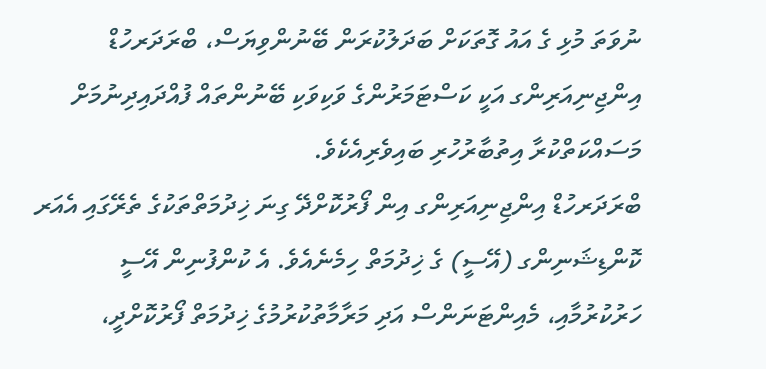ނުވަތަ މުޅި ގެ އައު ގޮތަކަށް ބަދަލުކުރަން ބޭނުންވިޔަސް، ބްރަދަރހުޑް އިންޖިނިއަރިންގ އަކީ ކަސްޓަމަރުންގެ ވަކިވަކި ބޭނުންތައް ފުއްދައިދިނުމަށް މަސައްކަތްކުރާ އިތުބާރުހުރި ބައިވެރިއެކެވެ.
ބްރަދަރހުޑް އިންޖިނިއަރިންގ އިން ފޯރުކޮށްދޭ ގިނަ ޚިދުމަތްތަކުގެ ތެރޭގައި އެއަރ ކޮންޑިޝަނިންގ (އޭސީ) ގެ ޚިދުމަތް ހިމެނެއެވެ. އެ ކުންފުނިން އޭސީ ހަރުކުރުމާއި، މެއިންޓަނަންސް އަދި މަރާމާތުކުރުމުގެ ޚިދުމަތް ފޯރުކޮށްދީ،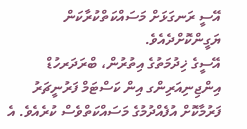އޭސީ ރަނގަޅަށް މަސައްކަތްކުރާކަން ޔަގީންކޮށްދެއެވެ.
އޭސީގެ ޚިދުމަތުގެ އިތުރުން، ބްރަދަރހުޑް އިންޖިނިއަރިންގ އިން ކަސްޓަމް ފަރުނީޗަރު ފަރުމާކޮށް އުފެއްދުމުގެ މަސައްކަތްވެސް ކުރެއެވެ. އެ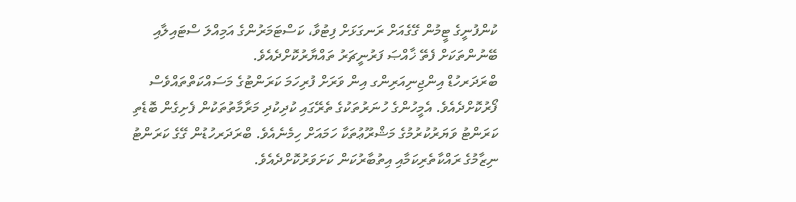ކުންފުނީގެ ޓީމުން ގޭގެއަށް ރަނގަޅަށް ފިޓުވާ، ކަސްޓަމަރުންގެ އަމިއްލަ ސްޓައިލާއި ބޭނުންތަކަށް ފެތޭ ޚާއްޞަ ފަރުނީޗަރު ތައްޔާރުކޮށްދެއެވެ.
ބްރަދަރހުޑް އިންޖިނިއަރިންގ އިން ވަރަށް ފުރިހަމަ ކަރަންޓުގެ މަސައްކަތްތައްވެސް ފޯރުކޮށްދެއެވެ. އެމީހުންގެ ހުނަރުތަކުގެ ތެރޭގައި ކުދިކުދި މަރާމާތުތަކުން ފެށިގެން ބޮޑެތި ކަރަންޓު ވަޔަރުކުރުމުގެ މަޝްރޫޢުތަކާ ހަމައަށް ހިމެނެއެވެ. ބްރަދަރހުޑުން ގޭގެ ކަރަންޓު ނިޒާމުގެ ރައްކާތެރިކަމާއި އިތުބާރުކަން ކަށަވަރުކޮށްދެއެވެ.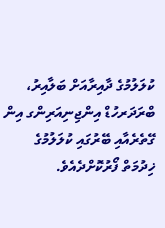ކުލަލުމުގެ ދާއިރާއަށް ބަލާއިރު، ބްރަދަރހުޑް އިންޖިނިއަރިންގ އިން ގޭތެރެއާއި ބޭރުގައި ކުލަލުމުގެ ޚިދުމަތް ފޯރުކޮށްދެއެވެ.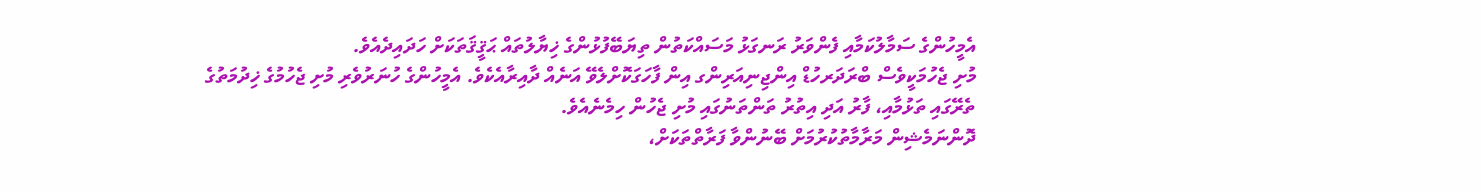އެމީހުންގެ ސަމާލުކަމާއި ފެންވަރު ރަނގަޅު މަސައްކަތުން ތިޔަބޭފުޅުންގެ ޚިޔާލުތައް ޙަޤީޤަތަކަށް ހަދައިދެއެވެ.
މުށި ޖެހުމަކީވެސް ބްރަދަރހުޑް އިންޖިނިއަރިންގ އިން ފާހަގަކޮށްލެވޭ އަނެއް ދާއިރާއެކެވެ. އެމީހުންގެ ހުނަރުވެރި މުށި ޖެހުމުގެ ޚިދުމަތުގެ ތެރޭގައި ތަޅުމާއި، ފާރު އަދި އިތުރު ތަންތަނުގައި މުށި ޖެހުން ހިމެނެއެވެ.
ދޮންނަމެޝިން މަރާމާތުކުރުމަށް ބޭނުންވާ ފަރާތްތަކަށް،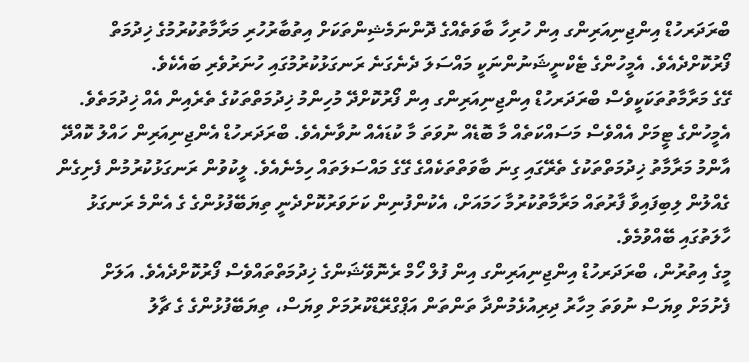ބްރަދަރހުޑް އިންޖިނިއަރިންގ އިން ހުރިހާ ބާވަތެއްގެ ދޮންނަމެޝިންތަކަށް އިތުބާރުހުރި މަރާމާތުކުރުމުގެ ޚިދުމަތް ފޯރުކޮށްދެއެވެ. އެމީހުންގެ ޓެކްނީޝަނުންނަކީ މައްސަލަ ދެނެގަނެ ރަނގަޅުކުރުމުގައި ހުނަރުވެރި ބައެކެވެ.
ގޭގެ މަރާމާތުތަކަކީވެސް ބްރަދަރހުޑް އިންޖިނިއަރިންގ އިން ފޯރުކޮށްދޭ މުހިންމު ޚިދުމަތްތަކުގެ ތެރެއިން އެއް ޚިދުމަތެވެ. އެމީހުންގެ ޓީމަށް އެއްވެސް މަސައްކަތެއް މާ ބޮޑެއް ނުވަތަ މާ ކުޑައެއް ނުވާނެއެވެ. ބްރަދަރހުޑް އެންޖިނިއަރިން ހައްލު ކޮއްދޭ އާންމު މަރާމާތު ޚިދުމަތްތަކުގެ ތެރޭގައި ގިނަ ބާވަތްތަކެއްގެ ގޭގެ މައްސަލަތައް ހިމެނެއެވެ. ލީކުވުން ރަނގަޅުކުރުމުން ފެށިގެން ގެއްލުން ލިބިފައިވާ ފާރުތައް މަރާމާތުކުރުމާ ހަމައަށް، އެކުންފުނިން ކަށަވަރުކޮށްދެނީ ތިޔަބޭފުޅުންގެ ގެ އެންމެ ރަނގަޅު ހާލަތުގައި ބޭއްވުމެވެ.
މީގެ އިތުރުން، ބްރަދަރހުޑް އިންޖިނިއަރިންގ އިން ފުލް ހޯމް ރެނޮވޭޝަންގެ ޚިދުމަތްތައްވެސް ފޯރުކޮށްދެއެވެ. އަލަށް ފެށުމަށް ވިޔަސް ނުވަތަ މިހާރު ދިރިއުޅެމުންދާ ތަންތަން އަޕްގްރޭޑްކުރުމަށް ވިޔަސް، ތިޔަބޭފުޅުންގެ ގެ ޗާލު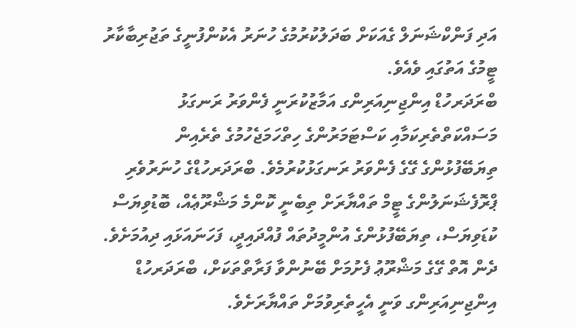އަދި ފަންކްޝަނަލް ގެއަކަށް ބަދަލުކުރުމުގެ ހުނަރު އެކުންފުނީގެ ތަޖުރިބާކާރު ޓީމުގެ އަތުގައި ވެއެވެ.
ބްރަދަރހުޑް އިންޖިނިއަރިންގ އަމާޒުކުރަނީ ފެންވަރު ރަނގަޅު މަސައްކަތްތެރިކަމާއި ކަސްޓަމަރުންގެ ހިތްހަމަޖެހުމުގެ ތެރެއިން ތިޔަބޭފުޅުންގެ ގޭގެ ފެންވަރު ރަނގަޅުކުރުމެވެ. ބްރަދަރހުޑްގެ ހުނަރުވެރި ޕްރޮފެޝަނަލުންގެ ޓީމް ތައްޔާރަށް ތިބެނީ ކޮންމެ މަޝްރޫޢެއް، ބޮޑުވިޔަސް ކުޑަވިޔަސް، ތިޔަބޭފުޅުންގެ އުންމީދުތައް ފުއްދައިދީ، ފަހަނައަޅައި ދިއުމަށެވެ.
ދެން އޮތް ގޭގެ މަޝްރޫޢު ފެށުމަށް ބޭނުންވާ ފަރާތްތަކަށް، ބްރަދަރހުޑް އިންޖިނިއަރިންގ ވަނީ އެހީތެރިވުމަށް ތައްޔާރަށެވެ.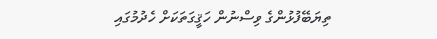ތިޔަބޭފުޅުންގެ ވިސްނުން ހަޤީގަތަކަށް ހެދުމުގައި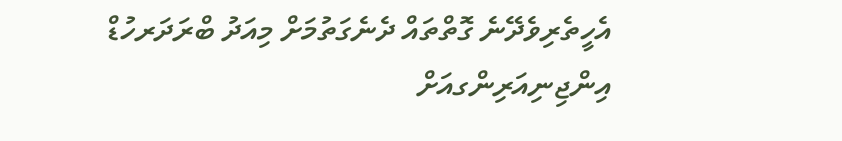އެހީތެރިވެދޭނެ ގޮތްތައް ދެނެގަތުމަށް މިއަދު ބްރަދަރހުޑް އިންޖިނިއަރިންގއަށް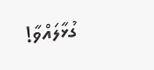ގުޅާލައްވާ!